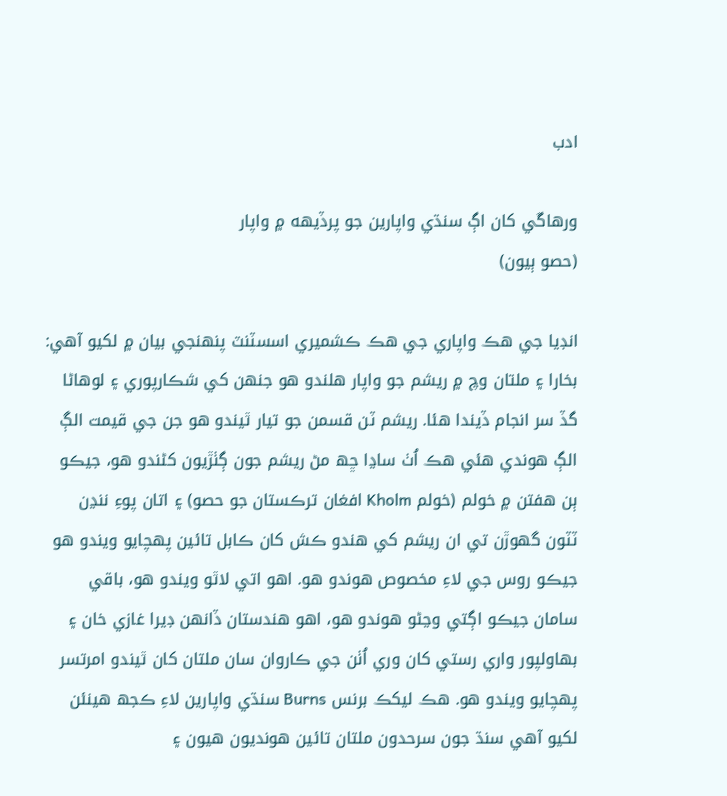ادب

ورهاڱي کان اڳ سنڌي واپارين جو پرڏيهه ۾ واپار
(حصو ٻيون)

انڊيا جي ھڪ واپاري جي ھڪ ڪشميري اسسٽنٽ پنھنجي بيان ۾ لکيو آھي: بخارا ۽ ملتان وچ ۾ ريشم جو واپار ھلندو ھو جنھن کي شڪارپوري ۽ لوھاڻا گڏ سر انجام ڏيندا ھئا. ريشم ٽن قسمن جو تيار ٿيندو ھو جن جي قيمت الڳ الڳ ھوندي ھئي ھڪ اُٺ ساڍا ڇھ مڻ ريشم جون ڳٺڙيون کڻندو ھو، جيڪو ٻن هفتن ۾ خولم (خولم Kholm افغان ترڪستان جو حصو) ۽ اتان پوءِ ننڍن ٽٽون گھوڙن تي ان ريشم کي ھندو ڪش کان ڪابل تائين پھچايو ويندو ھو جيڪو روس جي لاءِ مخصوص ھوندو ھو. اھو اتي لاٿو ويندو ھو، باقي سامان جيڪو اڳتي وڃڻو ھوندو ھو، اھو ھندستان ڏانھن ڊيرا غازي خان ۽ بھاولپور واري رستي کان وري اُٺن جي ڪاروان سان ملتان کان ٿيندو امرتسر پھچايو ويندو ھو. ھڪ ليکڪ برنس Burns سنڌي واپارين لاءِ ڪجھ ھينئن لکيو آھي سنڌ جون سرحدون ملتان تائين ھونديون ھيون ۽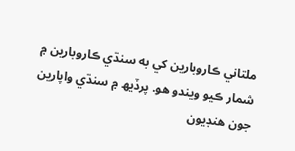ملتاني ڪاروبارين کي به سنڌي ڪاروبارين ۾ شمار ڪيو ويندو ھو. پرڏيھ ۾ سنڌي واپارين جون ھنڊيون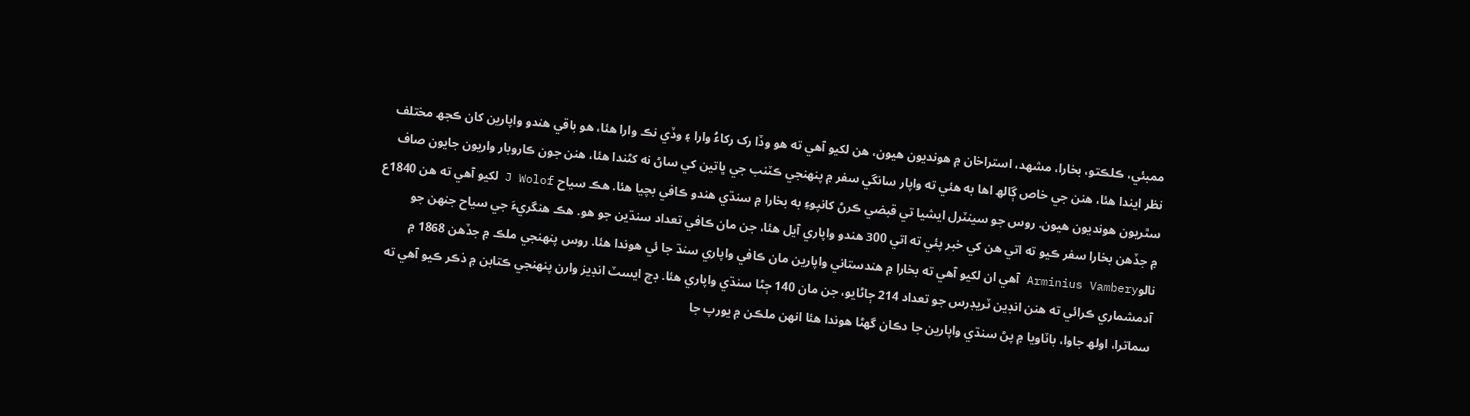ممبئي، ڪلڪتو، بخارا، مشھد، استراخان ۾ ھونديون ھيون، ھن لکيو آھي ته ھو وڏا رک رکاءُ وارا ۽ وڏي نڪ وارا ھئا، ھو باقي ھندو واپارين کان ڪجھ مختلف نظر ايندا ھئا، ھنن جي خاص ڳالھ اھا به ھئي ته واپار سانگي سفر ۾ پنھنجي ڪٽنب جي ڀاتين کي ساڻ نه کڻندا ھئا، ھنن جون ڪاروبار واريون جايون صاف سٿريون ھونديون ھيون. روس جو سينٽرل ايشيا تي قبضي ڪرڻ کانپوءِ به بخارا ۾ سنڌي ھندو ڪافي بچيا ھئا. ھڪ سياح J Wolof لکيو آھي ته ھن 1840ع ۾ جڏھن بخارا سفر ڪيو ته اتي ھن کي خبر پئي ته اتي 300 ھندو واپاري آيل ھئا، جن مان ڪافي تعداد سنڌين جو ھو. ھڪ ھنگريءَ جي سياح جنھن جو نالوArminius Vambery آھي ان لکيو آھي ته بخارا ۾ ھندستاني واپارين مان ڪافي واپاري سنڌ جا ئي ھوندا ھئا. روس پنھنجي ملڪ ۾ جڏھن 1868 ۾ آدمشماري ڪرائي ته ھنن انڊين ٽريڊرس جو تعداد 214 ڄاڻايو، جن مان 140 ڄڻا سنڌي واپاري ھئا. ڊچ ايسٽ انڊيز وارن پنھنجي ڪتابن ۾ ذڪر ڪيو آھي ته سماترا، اولھ جاوا، باٽاويا ۾ پڻ سنڌي واپارين جا دڪان گھڻا ھوندا ھئا انھن ملڪن ۾ يورپ جا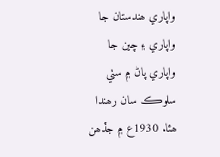واپاري ھندستان جا واپاري ۽ چين جا واپاري پاڻ ۾ سٺي سلوڪ سان رھندا ھئا. 1930ع ۾ جڏھن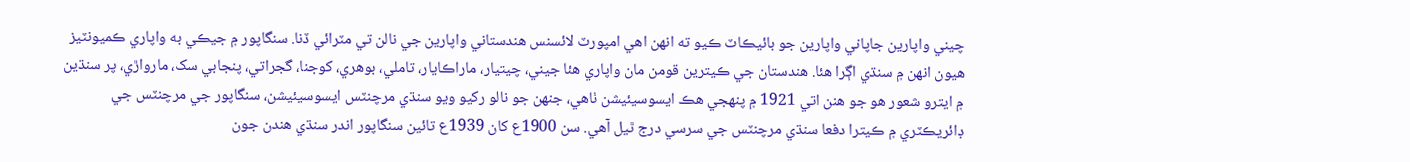چيني واپارين جاپاني واپارين جو بائيڪاٽ ڪيو ته انھن اھي امپورٽ لائسنس ھندستاني واپارين جي نالن تي مٽرائي ڏنا. سنگاپور ۾ جيڪي به واپاري ڪميونٽيز ھيون انھن ۾ سنڌي اڳرا ھئا. ھندستان جي ڪيترين قومن مان واپاري ھئا جيني، چيتيار، ماراڪايار، تاملي، بوھري، کوجنا، گجراتي، پنجابي سک، مارواڙي، پر سنڌين ۾ ايترو شعور ھو جو ھنن اتي 1921 ۾ پنھجي ھڪ ايسوسيئيشن ٺاھي، جنھن جو نالو رکيو ويو سنڌي مرچنٽس ايسوسيئيشن، سنگاپور جي مرچنٽس جي ڊائريڪٽري ۾ ڪيترا دفعا سنڌي مرچنٽس جي سرسي درج ٿيل آهي. سن 1900ع کان 1939ع تائين سنگاپور اندر سنڌي ھندن جون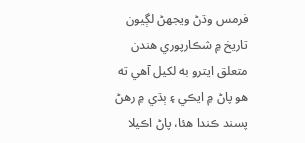فرمس وڌڻ ويجھڻ لڳيون تاريخ ۾ شڪارپوري ھندن متعلق ايترو به لکيل آھي ته ھو پاڻ ۾ ايڪي ۽ ٻڌي ۾ رھڻ پسند ڪندا ھئا، پاڻ اڪيلا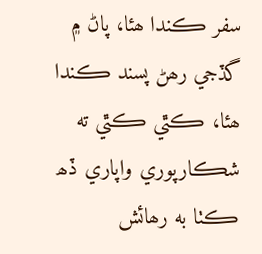سفر ڪندا ھئا، پاڻ ۾ گڏجي رھڻ پسند ڪندا ھئا، ڪٿي ڪٿي ته شڪارپوري واپاري ڏھ ڪٺا به رھائش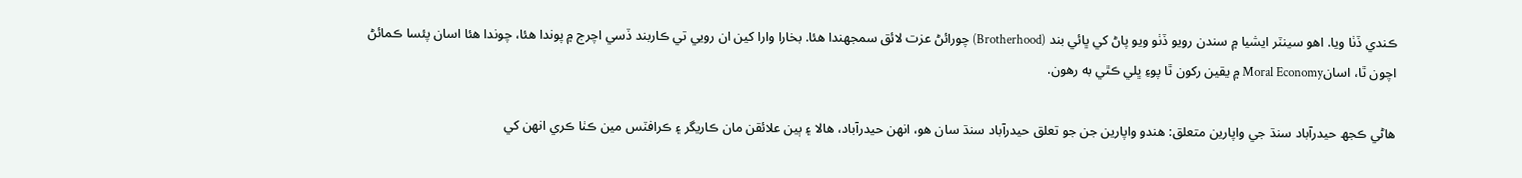ڪندي ڏٺا ويا. اھو سينٽر ايشيا ۾ سندن رويو ڏٺو ويو پاڻ کي ڀائي بند (Brotherhood) چورائڻ عزت لائق سمجھندا ھئا. بخارا وارا کين ان رويي تي ڪاربند ڏسي اچرج ۾ پوندا ھئا، چوندا ھئا اسان پئسا ڪمائڻ اچون ٿا، اسانMoral Economy ۾ يقين رکون ٿا پوءِ ڀلي ڪٿي به رھون.

ھاڻي ڪجھ حيدرآباد سنڌ جي واپارين متعلق: ھندو واپارين جن جو تعلق حيدرآباد سنڌ سان ھو، انھن حيدرآباد، ھالا ۽ ٻين علائقن مان ڪاريگر ۽ ڪرافٽس مين ڪٺا ڪري انھن کي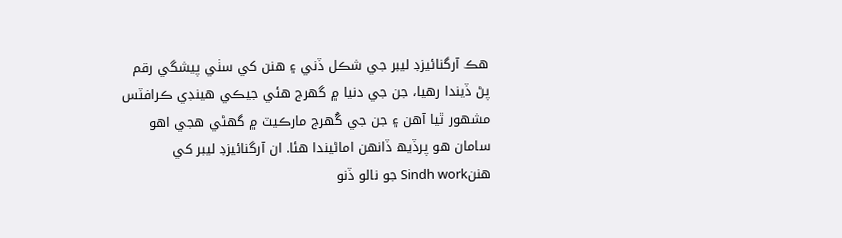ھڪ آرگنائيزڊ ليبر جي شڪل ڏني ۽ ھنن کي سٺي پيشگي رقم پڻ ڏيندا رھيا، جن جي دنيا ۾ گهرج هئي جيڪي ھينڊي ڪرافٽس مشھور ٿيا آھن ۽ جن جي گُھرج مارڪيٽ ۾ گھڻي ھجي اھو سامان ھو پرڏيھ ڏانھن اماڻيندا ھئا. ان آرگنائيزڊ ليبر کي ھننSindh work جو نالو ڏنو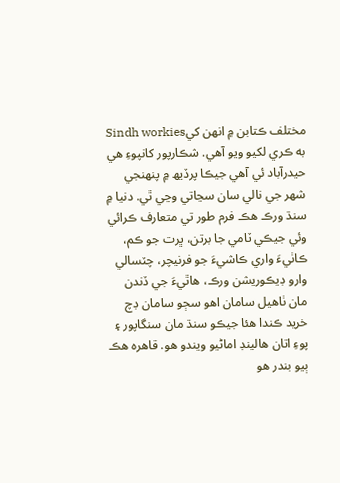مختلف ڪتابن ۾ انھن کيSindh workies به ڪري لکيو ويو آھي. شڪارپور کانپوءِ ھي حيدرآباد ئي آھي جيڪا پرڏيھ ۾ پنھنجي شھر جي نالي سان سڃاتي وڃي ٿي. دنيا ۾ سنڌ ورڪ ھڪ فرم طور تي متعارف ڪرائي وئي جيڪي ٽامي جا برتن، ڀرت جو ڪم، ڪاٺيءَ واري ڪاشيءَ جو فرنيچر، چٽسالي وارو ڊيڪوريشن ورڪ، ھاٿيءَ جي ڏندن مان ٺاھيل سامان اھو سڄو سامان ڊچ خريد ڪندا ھئا جيڪو سنڌ مان سنگاپور ۽ پوءِ اتان ھالينڊ اماڻيو ويندو ھو. قاھرہ ھڪ ٻيو بندر ھو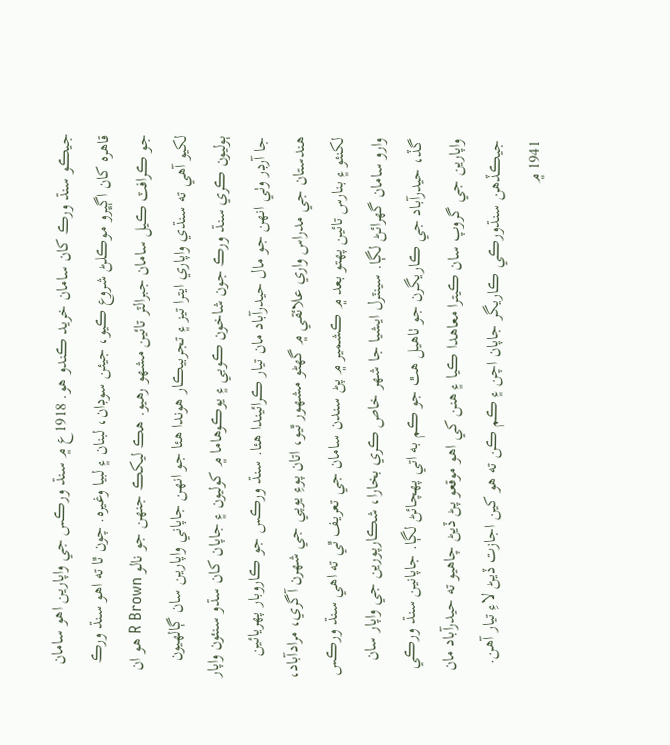جيڪو سنڌ ورڪ کان سامان خريد ڪندو ھو. 1918ع ۾ سنڌ ورڪس جي واپارين اھو سامان قاھرہ کان اڳڀرو موڪلڻ شروع ڪيو، جيئن سوڊان، لبنان ۽ لبيا وغيره. چون ٿا ته اھو سنڌ ورڪ جو ڪرافٽ ڪيل سامان جبرالٽر تائين مشھو رھيو. ھڪ ليکڪ جنھن جو نالو R Brown هو ان لکيو آهي ته سنڌي واپاري ايترا تيز ۽ تجربيڪار ھوندا ھئا جو انهن جاپاني واپارين سان ڳالھيون ٻوليون ڪري سنڌ ورڪ جون شاخون ڪوبي ۽ يوڪوھاما ۾ کوليون ۽ جاپان کان سڌو سنئون واپار جا آرڊر وٺي انھن جو مال حيدرآباد مان تيار ڪرائيندا ھئا. سنڌ ورڪس جو ڪاروبار پھريائين ھندستان جي مدراس واري علائقي ۾ گھڻو مشھور ٿيو، اتان پوءِ يوپي جي شھرن آگري، مرادآباد، لکنئو ۽ بنارس تائين پھتو بعد ۾ ڪشمير ۾ پڻ سندن سامان جي تعريف ٿي ته اھي سنڌ ورڪس وارو سامان گھرائڻ لڳا. سينٽرل ايشيا جا شھر خاص ڪري بخارا، شڪارپورين جي واپار سان گڏ، حيدرآباد جي ڪاريگرن جو ٺاھيل هٿ جو ڪم به اتي پھچائڻ لڳا. جاپانين سنڌ ورڪي واپارين جي گروپ سان ڪيترا معاهدا ڪيا ۽ ھنن کي اھو موقعو پڻ ڏيڻ چاھيو ته حيدرآباد مان جيڪڏھن سنڌورڪي ڪاريگر جاپان اچن ۽ ڪم ڪن ته ھو کين اجازت ڏيڻ لاءِ تيار آھن. 1941 ۾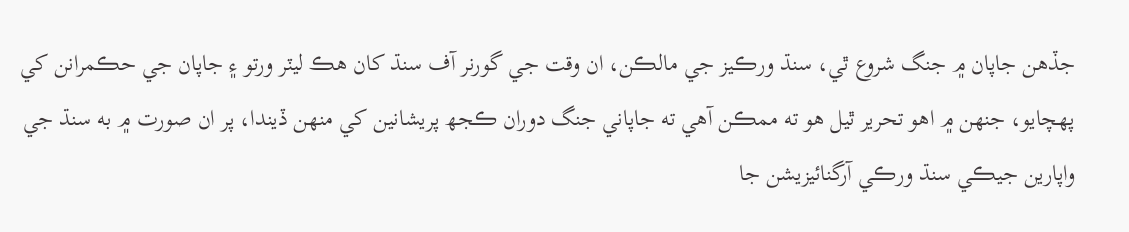جڏھن جاپان ۾ جنگ شروع ٿي، سنڌ ورڪيز جي مالڪن، ان وقت جي گورنر آف سنڌ کان ھڪ ليٽر ورتو ۽ جاپان جي حڪمرانن کي پھچايو، جنھن ۾ اھو تحرير ٿيل ھو ته ممڪن آھي ته جاپاني جنگ دوران ڪجھ پريشانين کي منھن ڏيندا، پر ان صورت ۾ به سنڌ جي واپارين جيڪي سنڌ ورڪي آرگنائيزيشن جا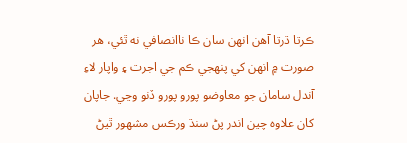ڪرتا ڌرتا آھن انھن سان ڪا ناانصافي نه ٿئي، ھر صورت ۾ انھن کي پنھجي ڪم جي اجرت ۽ واپار لاءِ آندل سامان جو معاوضو پورو پورو ڏنو وڃي. جاپان کان علاوہ چين اندر پڻ سنڌ ورڪس مشھور ٿيڻ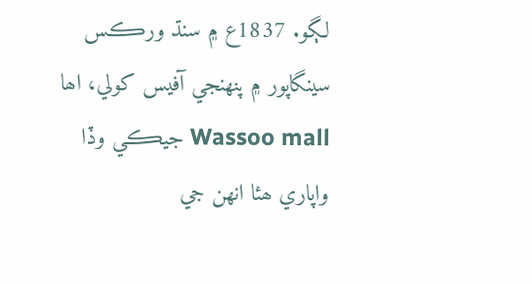لڳو. 1837ع ۾ سنڌ ورڪس سينگاپور ۾ پنھنجي آفيس کولي، اھا Wassoo mall جيڪي وڏا واپاري ھئا انھن جي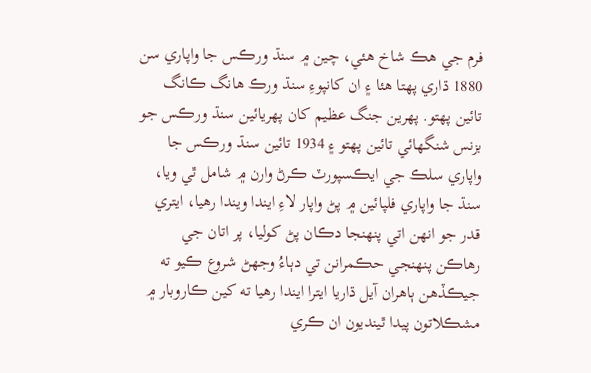فرم جي ھڪ شاخ ھئي، چين ۾ سنڌ ورڪس جا واپاري سن 1880 ڌاري پھتا ھئا ۽ ان کانپوءِ سنڌ ورڪ ھانگ ڪانگ تائين پھتو. پھرين جنگ عظيم کان پھريائين سنڌ ورڪس جو بزنس شنگھائي تائين پھتو ۽ 1934 تائين سنڌ ورڪس جا واپاري سلڪ جي ايڪسپورٽ ڪرڻ وارن ۾ شامل ٿي ويا، سنڌ جا واپاري فلپائين ۾ پڻ واپار لاءِ ايندا ويندا رھيا، ايتري قدر جو انھن اتي پنھنجا دڪان پڻ کوليا، پر اتان جي رهاڪن پنھنجي حڪمرانن تي دٻاءُ وجھڻ شروع ڪيو ته جيڪڏھن ٻاھران آيل ڌاريا ايترا ايندا رھيا ته کين ڪاروبار ۾ مشڪلاتون پيدا ٿينديون ان ڪري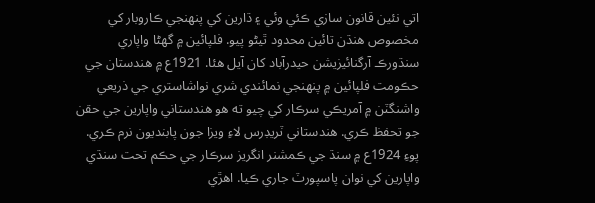اتي نئين قانون سازي ڪئي وئي ۽ ڌارين کي پنھنجي ڪاروبار کي مخصوص ھنڌن تائين محدود ٿيڻو پيو. فلپائين ۾ گھڻا واپاري سنڌورڪ آرگنائيزيشن حيدرآباد کان آيل ھئا. 1921ع ۾ ھندستان جي حڪومت فلپائين ۾ پنھنجي نمائندي شري نواشاستري جي ذريعي واشنگٽن ۾ آمريڪي سرڪار کي چيو ته ھو ھندستاني واپارين جي حقن جو تحفظ ڪري. ھندستاني ٽريڊرس لاءِ ويزا جون پابنديون نرم ڪري. پوءِ 1924ع ۾ سنڌ جي ڪمشنر انگريز سرڪار جي حڪم تحت سنڌي واپارين کي نوان پاسپورٽ جاري ڪيا. اھڙي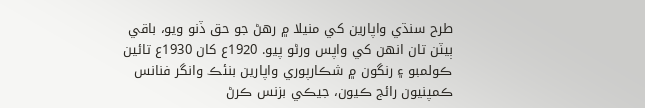طرح سنڌي واپارين کي منيلا ۾ رھڻ جو حق ڏنو ويو، باقي ٻيٽن تان انھن کي واپس ورڻو پيو. 1920ع کان 1930ع تائين ڪولمبو ۽ رنگون ۾ شڪارپوري واپارين بنئڪ وانگر فنانس ڪمپنيون رائج ڪيون، جيڪي بزنس ڪرڻ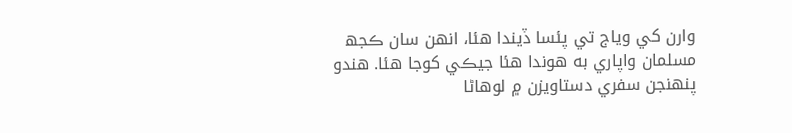وارن کي وياج تي پئسا ڏيندا ھئا، انھن سان ڪجھ مسلمان واپاري به ھوندا ھئا جيڪي کوجا ھئا. ھندو پنھنجن سفري دستاويزن ۾ لوھاڻا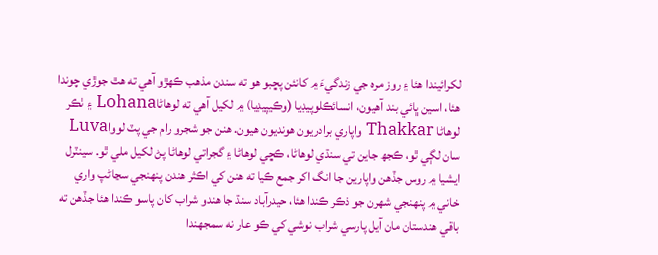لکرائيندا ھئا ۽ روز مره جي زندگيءَ ۾ کانئن پڇبو ھو ته سندن مذھب ڪھڙو آھي ته ھٿ جوڙي چوندا ھئا، اسين ڀائي بند آھيون، انسائڪلوپيڊيا (وڪيپيڊيا) ۾ لکيل آھي ته لوھاڻاLohana ۽ ٺڪر لوهاڻا Thakkar واپاري برادريون ھونديون ھيون. ھنن جو شجرو رام جي پٽ لوواLuva سان لڳي ٿو، ڪجھ جاين تي سنڌي لوھاڻا، ڪڇي لوھاڻا ۽ گجراتي لوھاڻا پڻ لکيل ملي ٿو. سينٽرل ايشيا ۾ روس جڏھن واپارين جا انگ اکر جمع ڪيا ته ھنن کي اڪثر ھندن پنھنجي سڃاڻپ واري خاني ۾ پنھنجي شھرن جو ذڪر ڪندا ھئا، حيدرآباد سنڌ جا ھندو شراب کان پاسو ڪندا ھئا جڏھن ته باقي ھندستان مان آيل پارسي شراب نوشي کي ڪو عار نه سمجھندا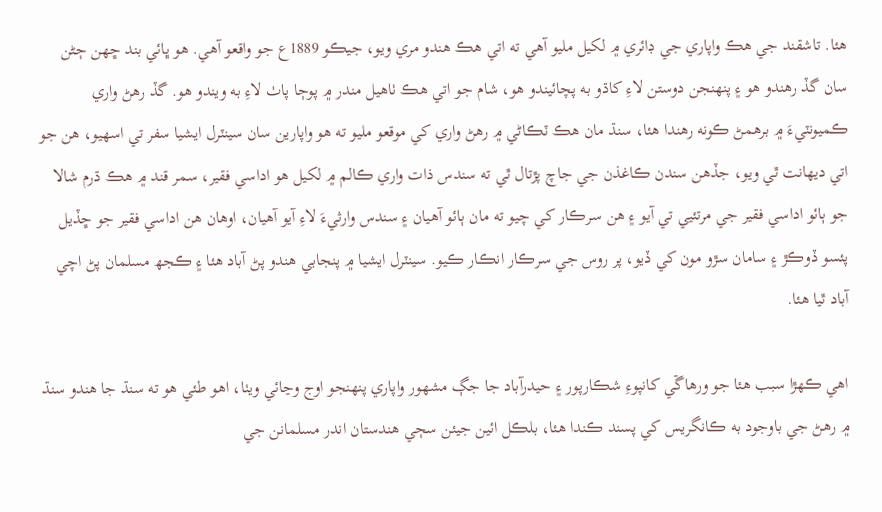ھئا. تاشقند جي ھڪ واپاري جي ڊائري ۾ لکيل مليو آھي ته اتي ھڪ ھندو مري ويو، جيڪو 1889ع جو واقعو آھي. ھو ڀائي بند ڇھن ڄڻن سان گڏ رھندو ھو ۽ پنھنجن دوستن لاءِ کاڌو به پچائيندو ھو، شام جو اتي ھڪ ٺاھيل مندر ۾ پوڄا پاٺ لاءِ به ويندو ھو. گڏ رھڻ واري ڪميونٽيءَ ۾ برھمڻ ڪونه رھندا ھئا، سنڌ مان ھڪ ٽڪاڻي ۾ رھڻ واري کي موقعو مليو ته ھو واپارين سان سينٽرل ايشيا سفر تي اسھيو، ھن جو اتي ديھانت ٿي ويو، جڏھن سندن ڪاغذن جي جاچ پڙتال ٿي ته سندس ذات واري ڪالم ۾ لکيل ھو اداسي فقير، سمر قند ۾ هڪ ڌرم شالا جو ٻائو اداسي فقير جي مرتئيي تي آيو ۽ ھن سرڪار کي چيو ته مان ٻائو آھيان ۽ سندس وارثيءَ لاءِ آيو آھيان، اوھان ھن اداسي فقير جو ڇڏيل پئسو ڏوڪڙ ۽ سامان سڙو مون کي ڏيو، پر روس جي سرڪار انڪار ڪيو. سينٽرل ايشيا ۾ پنجابي ھندو پڻ آباد ھئا ۽ ڪجھ مسلمان پڻ اچي آباد ٿيا ھئا.

اھي ڪھڙا سبب ھئا جو ورھاڱي کانپوءِ شڪارپور ۽ حيدرآباد جا جڳ مشھور واپاري پنھنجو اوج وڃائي ويٺا، اھو طئي ھو ته سنڌ جا ھندو سنڌ ۾ رھڻ جي باوجود به ڪانگريس کي پسند ڪندا ھئا، بلڪل ائين جيئن سڄي ھندستان اندر مسلمانن جي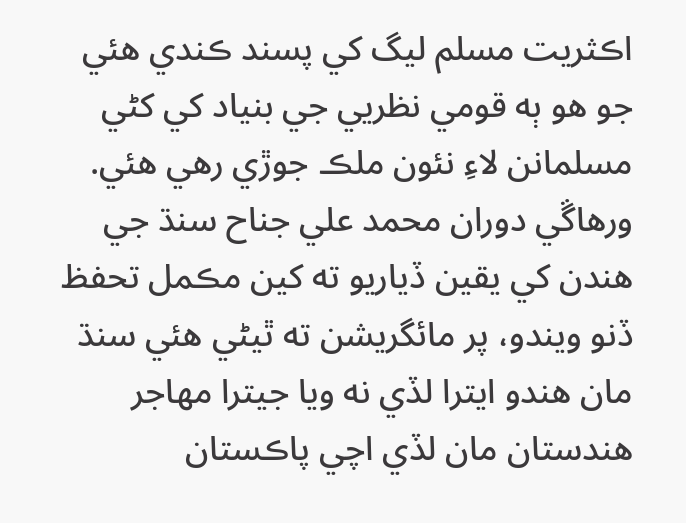اڪثريت مسلم ليگ کي پسند ڪندي ھئي جو ھو ٻه قومي نظريي جي بنياد کي کڻي مسلمانن لاءِ نئون ملڪ جوڙي رھي ھئي. ورھاڱي دوران محمد علي جناح سنڌ جي ھندن کي يقين ڏياريو ته کين مڪمل تحفظ ڏنو ويندو، پر مائگريشن ته ٿيڻي ھئي سنڌ مان ھندو ايترا لڏي نه ويا جيترا مھاجر ھندستان مان لڏي اچي پاڪستان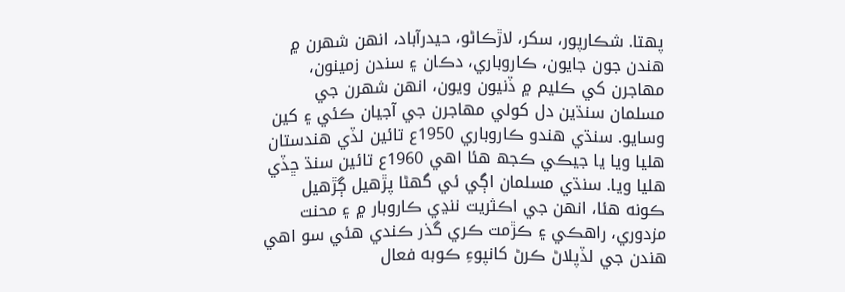پھتا. شڪارپور، سکر، لاڙڪاڻو، حيدرآباد، انھن شھرن ۾ ھندن جون جايون، ڪاروباري، دڪان ۽ سندن زمينون، مھاجرن کي ڪليم ۾ ڏنيون ويون، انھن شھرن جي مسلمان سنڌين دل کولي مھاجرن جي آجيان ڪئي ۽ کين وسايو. سنڌي ھندو ڪاروباري 1950ع تائين لڏي ھندستان ھليا ويا يا جيڪي ڪجھ ھئا اھي 1960ع تائين سنڌ ڇڏي ھليا ويا. سنڌي مسلمان اڳي ئي گھڻا پڙھيل ڳڙھيل ڪونه ھئا، انھن جي اڪثريت ننڍي ڪاروبار ۾ ۽ محنت مزدوري، راهڪي ۽ ڪڙمت ڪري گذر ڪندي ھئي سو اھي ھندن جي لڏپلاڻ ڪرڻ کانپوءِ ڪوبه فعال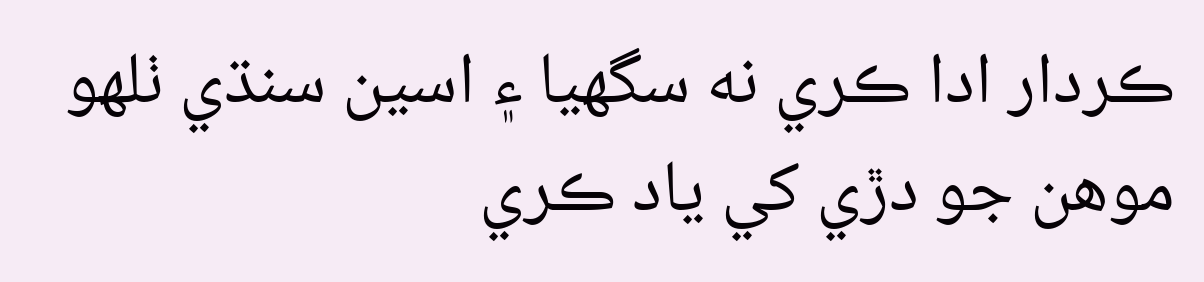ڪردار ادا ڪري نه سگھيا ۽ اسين سنڌي ٺلھو موهن جو دڙي کي ياد ڪري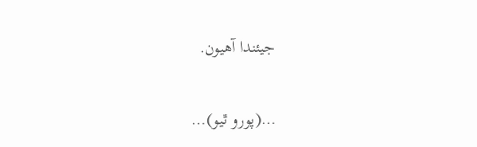جيئندا آهيون.

…(پورو ٿيو)…